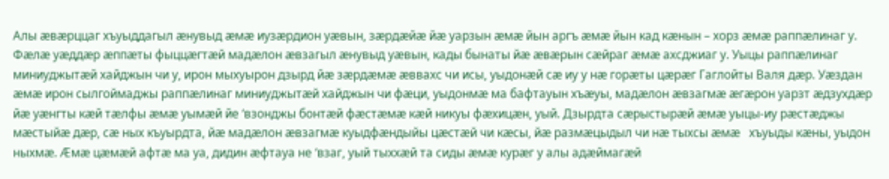Алы ӕвӕрццаг хъуыддагыл ӕнувыд ӕмӕ иузӕрдион уӕвын, зӕрдæйӕ йӕ уарзын ӕмӕ йын аргъ ӕмӕ йын кад кӕнын – хорз ӕмӕ раппӕлинаг у. Фӕлӕ уӕддӕр ӕппӕты фыццӕгтӕй мадӕлон ӕвзагыл ӕнувыд уӕвын, кады бынаты йӕ ӕвӕрын сӕйраг ӕмӕ ахсджиаг у. Уыцы раппӕлинаг миниуджытӕй хайджын чи у, ирон мыхуырон дзырд йӕ зӕрдӕмӕ ӕввахс чи исы, уыдонæй сӕ иу у нӕ горӕты цӕрӕг Гаглойты Валя дӕр. Уӕздан ӕмӕ ирон сылгоймаджы раппӕлинаг миниуджытӕй хайджын чи фӕци, уыдонмӕ ма бафтауын хъӕуы, мадӕлон ӕвзагмӕ ӕгӕрон уарзт ӕдзухдӕр йӕ уӕнгты кӕй тӕлфы ӕмӕ уымӕй йе ‘взонджы бонтӕй фӕстӕмӕ кӕй никуы фӕхицӕн, уый. Дзырдта сӕрыстырӕй ӕмӕ уыцы-иу рӕстӕджы мӕстыйӕ дӕр, сӕ ных къуырдта, йӕ мадӕлон ӕвзагмӕ куыдфӕндыйы цӕстӕй чи кæсы, йӕ размӕцыдыл чи нæ тыхсы æмæ   хъуыды кӕны, уыдон ныхмӕ. Ӕмӕ цӕмӕй афтæ ма уа, дидин ӕфтауа не ‘взаг, уый тыххӕй та сиды ӕмӕ курӕг у алы адӕймагӕй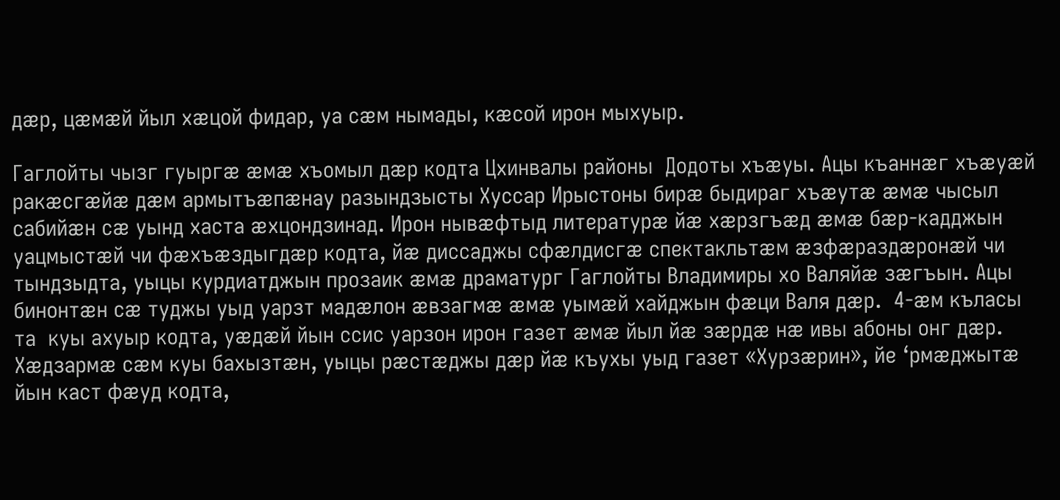дӕр, цӕмӕй йыл хӕцой фидар, уа сӕм нымады, кӕсой ирон мыхуыр.

Гаглойты чызг гуыргӕ ӕмӕ хъомыл дӕр кодта Цхинвалы районы  Додоты хъӕуы. Ацы къаннӕг хъӕуӕй ракӕсгӕйӕ дӕм армытъӕпӕнау разындзысты Хуссар Ирыстоны бирӕ быдираг хъӕутӕ ӕмӕ чысыл сабийӕн сӕ уынд хаста ӕхцондзинад. Ирон нывӕфтыд литературӕ йӕ хӕрзгъӕд ӕмӕ бӕр-кадджын уацмыстӕй чи фӕхъӕздыгдӕр кодта, йӕ диссаджы сфӕлдисгӕ спектакльтӕм ӕзфӕраздӕронӕй чи тындзыдта, уыцы курдиатджын прозаик ӕмӕ драматург Гаглойты Владимиры хо Валяйӕ зӕгъын. Ацы бинонтӕн сӕ туджы уыд уарзт мадӕлон ӕвзагмӕ ӕмӕ уымӕй хайджын фӕци Валя дӕр.  4-ӕм къласы та  куы ахуыр кодта, уӕдӕй йын ссис уарзон ирон газет ӕмӕ йыл йӕ зӕрдӕ нӕ ивы абоны онг дӕр. Хӕдзармӕ сӕм куы бахызтӕн, уыцы рӕстӕджы дӕр йӕ къухы уыд газет «Хурзӕрин», йе ‘рмӕджытӕ йын каст фӕуд кодта,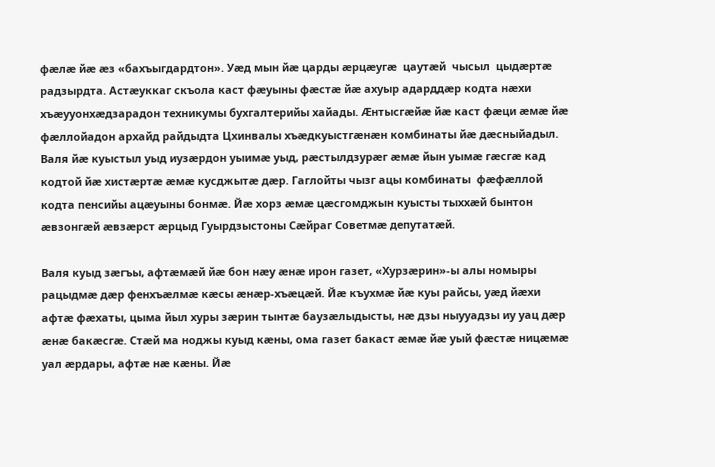фӕлӕ йӕ ӕз «бахъыгдардтон». Уӕд мын йӕ царды ӕрцӕугӕ  цаутӕй  чысыл  цыдӕртӕ  радзырдта. Астӕуккаг скъола каст фӕуыны фӕстӕ йӕ ахуыр адарддӕр кодта нӕхи хъӕууонхӕдзарадон техникумы бухгалтерийы хайады. Ӕнтысгӕйӕ йӕ каст фӕци ӕмӕ йӕ фӕллойадон архайд райдыдта Цхинвалы хъӕдкуыстгӕнӕн комбинаты йӕ дӕсныйадыл. Валя йӕ куыстыл уыд иузӕрдон уыимæ уыд, рӕстылдзурæг ӕмӕ йын уымӕ гӕсгӕ кад кодтой йӕ хистӕртӕ ӕмӕ кусджытӕ дӕр. Гаглойты чызг ацы комбинаты  фӕфӕллой кодта пенсийы ацӕуыны бонмӕ. Йӕ хорз ӕмӕ цӕсгомджын куысты тыххӕй бынтон ӕвзонгӕй ӕвзӕрст ӕрцыд Гуырдзыстоны Сæйраг Советмӕ депутатӕй.

Валя куыд зӕгъы, афтӕмӕй йӕ бон нӕу ӕнӕ ирон газет, «Хурзӕрин»-ы алы номыры рацыдмӕ дӕр фенхъӕлмӕ кӕсы ӕнӕр-хъӕцӕй. Йӕ къухмӕ йӕ куы райсы, уӕд йӕхи афтӕ фӕхаты, цыма йыл хуры зӕрин тынтӕ баузӕлыдысты, нӕ дзы ныууадзы иу уац дӕр ӕнӕ бакӕсгӕ. Стӕй ма ноджы куыд кӕны, ома газет бакаст ӕмӕ йӕ уый фӕстӕ ницӕмӕ уал ӕрдары, афтӕ нӕ кӕны. Йӕ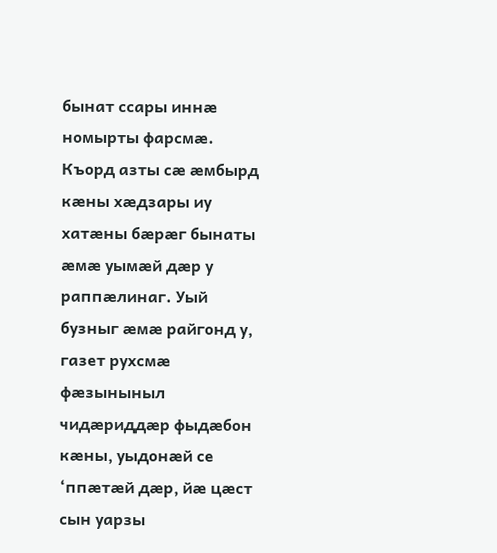бынат ссары иннӕ номырты фарсмӕ. Къорд азты сӕ ӕмбырд кӕны хӕдзары иу хатӕны бӕрӕг бынаты ӕмӕ уымӕй дӕр у раппӕлинаг. Уый бузныг ӕмӕ райгонд у, газет рухсмӕ фӕзыныныл чидӕриддӕр фыдӕбон кӕны, уыдонӕй се ‘ппӕтӕй дӕр, йӕ цӕст сын уарзы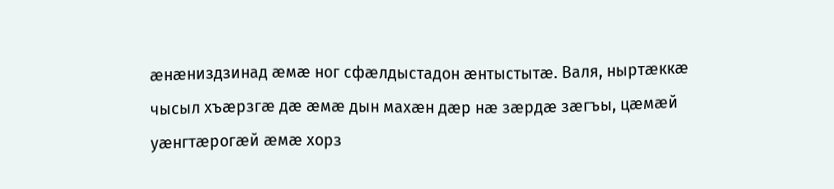ӕнӕниздзинад ӕмӕ ног сфӕлдыстадон ӕнтыстытӕ. Валя, ныртӕккӕ чысыл хъӕрзгӕ дӕ ӕмӕ дын махӕн дӕр нӕ зӕрдӕ зӕгъы, цӕмӕй уӕнгтæрогӕй ӕмӕ хорз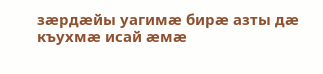зӕрдӕйы уагимӕ бирӕ азты дӕ къухмӕ исай ӕмӕ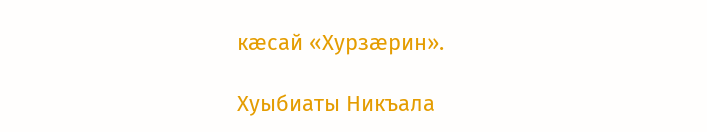кӕсай «Хурзӕрин».

Хуыбиаты Никъала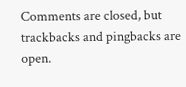Comments are closed, but trackbacks and pingbacks are open.